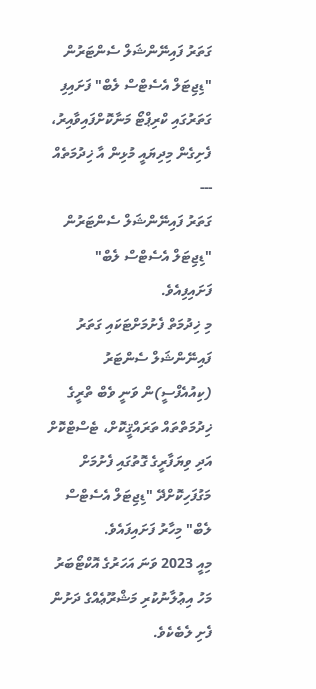ގަތަރު ފައިނޭންޝަލް ސެންޓަރުން "ޑިޖިޓަލް އެސެޓްސް ލެބް" ފަށައިފި
ގަތަރުގައި ކްރިޕްޓޯ މަނާކޮށްފައިވާއިރު، ފެށިގެން މިދިޔައީ މުޅިން އާ ޚިދުމަތެއް ---
ގަތަރު ފައިނޭންޝަލް ސެންޓަރުން "ޑިޖިޓަލް އެސެޓްސް ލެބް" ފަށައިފިއެވެ.
މި ޚިދުމަތް ފެށުމަށްޓަކައި ގަތަރު ފައިނޭންޝަލް ސެންޓަރު (ކިއުއެފްސީ)ން ވަނީ ވެބް ތްރީގެ ޚިދުމަތްތައް ތަރައްޤީކޮށް، ޓެސްޓްކޮށް އަދި ވިޔަފާރީގެ ގޮތުގައި ފެށުމަށް މަގުފަހިކޮށްދޭ "ޑިޖިޓަލް އެސެޓްސް ލެބް" މިހާރު ފަށައިފައެވެ.
މިއީ 2023 ވަނަ އަހަރުގެ އޮކްޓޯބަރު މަހު އިޢުލާނުކުރި މަޝްރޫޢެއްގެ ދަށުން ފެށި ލެބެކެވެ.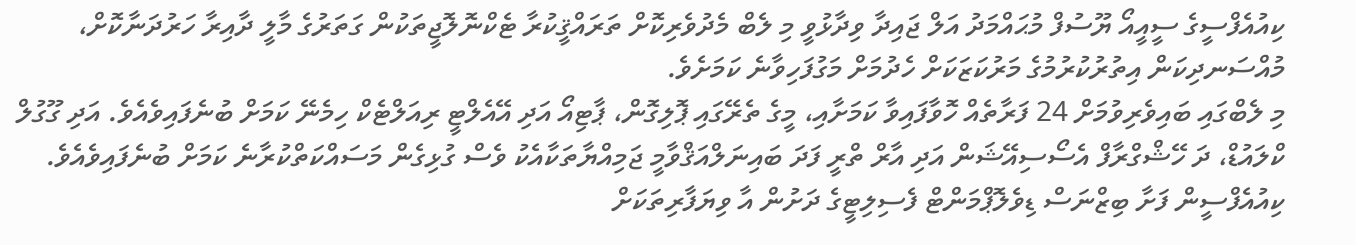ކިއުއެފްސީގެ ސީއީއޯ ޔޫސުފް މުޙައްމަދު އަލް ޖައިދާ ވިދާޅުވީ މި ލެބް މެދުވެރިކޮށް ތަރައްޤީކުރާ ޓެކްނޮލޮޖީތަކުން ގަތަރުގެ މާލީ ދާއިރާ ހަރުދަނާކޮށް، މުއްސަނދިކަން އިތުރުކުރުމުގެ މަރުކަޒަކަށް ހެދުމަށް މަގުފަހިވާނެ ކަމަށެވެ.
މި ލެބްގައި ބައިވެރިވުމަށް 24 ފަރާތެއް ހޮވާފައިވާ ކަމަށާއި، މީގެ ތެރޭގައި ޕޮލިގޮން، ޕާޓިއޯ އަދި އޭއެލްޓީ ރިއަލްޓެކް ހިމެނޭ ކަމަށް ބުނެފައިވެއެވެ. އަދި ގޫގުލް ކްލައުޑް، ދަ ހޭޝްގްރާފް އެސޯސިއޭޝަން އަދި އާރް ތްރީ ފަދަ ބައިނަލްއަޤްވާމީ ޖަމިއްޔާތަކާއެކު ވެސް ގުޅިގެން މަސައްކަތްކުރާނެ ކަމަށް ބުނެފައިވެއެވެ.
ކިއުއެފްސީން ފަށާ ބިޒްނަސް ޑިވެލޮޕްމަންޓް ފެސިލިޓީގެ ދަށުން އާ ވިޔަފާރިތަކަށް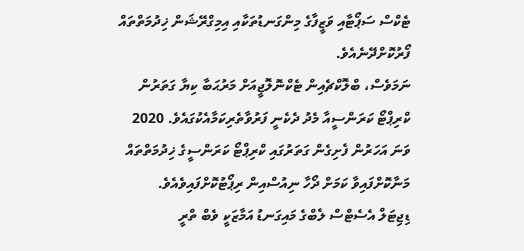ޓެކްސް ސަޕޯޓާއި ވަޒީފާގެ މިންގަނޑުތަކާއި އިމިގްރޭޝަން ޚިދުމަތްތައް ފޯރުކޮށްދޭނެއެވެ.
ނަމަވެސް، ބްލޮކްޗެއިން ޓެކްނޮލޮޖީއަށް މަރުޙަބާ ކިޔާ ގަތަރުން ކްރިޕްޓޯ ކަރަންސީއާ މެދު ދެކެނީ ފަރުވާތެރިކަމާއެކުގައެވެ. 2020 ވަނަ އަހަރުން ފެށިގެން ގަތަރުގައި ކްރިޕްޓޯ ކަރަންސީގެ ޚިދުމަތްތައް މަނާކޮށްފައިވާ ކަމަށް ދޯހާ ނިއުސްއިން ރިޕޯޓުކޮށްފައިވެއެވެ.
ޑިޖިޓަލް އެސެޓްސް ލެބްގެ މައިގަނޑު އަމާޒަކީ ވެބް ތްރީ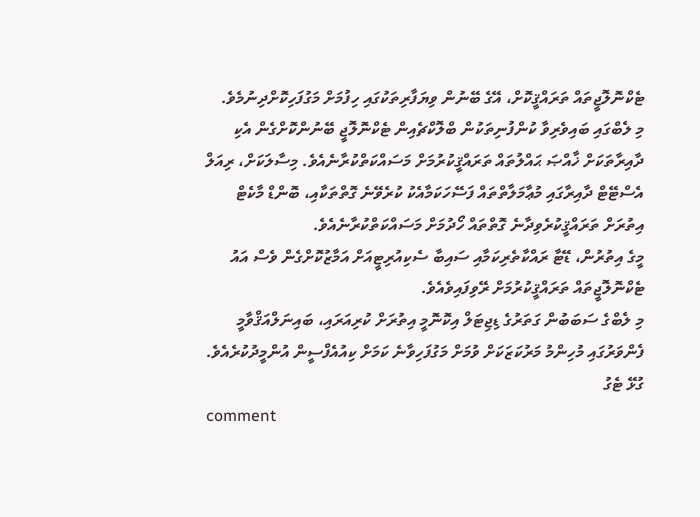ޓެކްނޮލޮޖީތައް ތަރައްޤީކޮށް، އޭގެ ބޭނުން ވިޔަފާރިތަކުގައި ހިފުމަށް މަގުފަހިކޮށްދިނުމެވެ.
މި ލެބްގައި ބައިވެރިވާ ކުންފުނިތަކުން ބްލޮކްޗެއިން ޓެކްނޮލޮޖީ ބޭނުންކޮށްގެން އެކި ދާއިރާތަކަށް ޚާއްޞަ ޙައްލުތައް ތަރައްޤީކުރުމަށް މަސައްކަތްކުރާނެއެވެ. މިސާލަކަށް، ރިއަލް އެސްޓޭޓް ދާއިރާގައި މުޢާމަލާތްތައް ފަސޭހަކަމާއެކު ކުރެވޭނެ ގޮތްތަކާއި، ބޮންޑް މާކެޓް އިތުރަށް ތަރައްޤީކުރެވިދާނެ ގޮތްތައް ހޯދުމަށް މަސައްކަތްކުރާނެއެވެ.
މީގެ އިތުރުން، ޑޭޓާ ރައްކާތެރިކަމާއި ސައިބާ ސެކިއުރިޓީއަށް އަމާޒުކޮށްގެން ވެސް އައު ޓެކްނޮލޮޖީތައް ތަރައްޤީކުރުމަށް ރޭވިފައިވެއެވެ.
މި ލެބްގެ ސަބަބުން ގަތަރުގެ ޑިޖިޓަލް އިކޮނޮމީ އިތުރަށް ކުރިއަރައި، ބައިނަލްއަޤްވާމީ ފެންވަރުގައި މުހިންމު މަރުކަޒަކަށް ވުމަށް މަގުފަހިވާނެ ކަމަށް ކިއުއެފްސީން އުންމީދުކުރެއެވެ.
ގުޅޭ ޓެގު
comment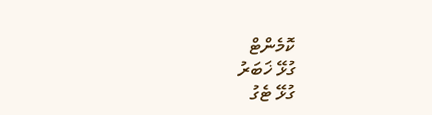ކޮމެންޓް
ގުޅޭ ޚަބަރު
ގުޅޭ ޓެގު